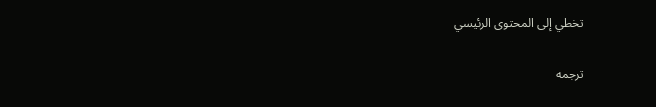تخطي إلى المحتوى الرئيسي

ترجمه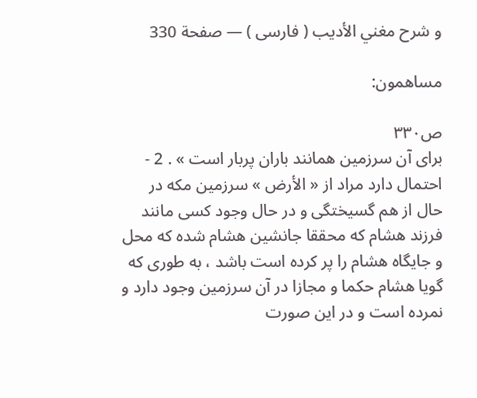و شرح مغني الأديب ( فارسى ) — صفحة 330

مساهمون:

ص٣٣٠
براى آن سرزمين همانند باران پربار است » . 2 - احتمال دارد مراد از « الأرض » سرزمين مكه در حال از هم گسيختگى و در حال وجود كسى مانند فرزند هشام كه محققا جانشين هشام شده كه محل و جايگاه هشام را پر كرده است باشد ، به طورى كه گويا هشام حكما و مجازا در آن سرزمين وجود دارد و نمرده است و در اين صورت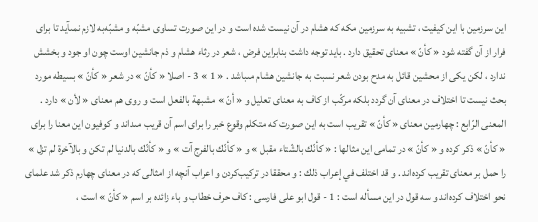اين سرزمين با اين كيفيت ، تشبيه به سرزمين مكه كه هشام در آن نيست شده است و در اين صورت تساوى مشبّه و مشبّه‌به لازم نمىآيد تا براى فرار از آن گفته شود « كأنّ » معناى تحقيق دارد . بايد توجه داشت بنابراين فرض ، شعر در رثاء هشام و ذم جانشين اوست چون او جود و بخشش ندارد ، لكن يكى از محشين قائل به مدح بودن شعر نسبت به جانشين هشام مىباشد . « 1 » 3 - اصلا « كأنّ » در شعر « كأنّ » بسيطه مورد بحث نيست تا اختلاف در معناى آن گردد بلكه مركّب از كاف به معناى تعليل و « أنّ » مشبهة بالفعل است و روى هم معناى « لأن » دارد . المعنى الرّابع : چهارمين معناى « كأنّ » تقريب است به اين صورت كه متكلم وقوع خبر را براى اسم آن قريب مىداند و كوفيون اين معنا را براى « كأنّ » ذكر كرده و « كأنّ » در تمامى اين مثالها : « كأنّك بالشّتاء مقبل » و « كأنّك بالفرج آت » و « كأنّك بالدنيا لم تكن و بالآخرة لم تزل » را حمل بر معناى تقريب كرده‌اند . و قد اختلف في إعراب ذلك : و محققا در تركيب‌كردن و اعراب آنچه از امثالى كه در معناى چهارم ذكر شد علماى نحو اختلاف كرده‌اند و سه قول در اين مسأله است : 1 - قول ابو على فارسى : كاف حرف خطاب و باء زائده بر اسم « كأنّ » است ،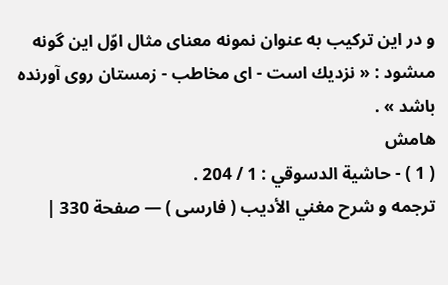و در اين تركيب به عنوان نمونه معناى مثال اوّل اين گونه مىشود : « نزديك است - اى مخاطب - زمستان روى آورنده باشد » .
هامش
( 1 ) - حاشية الدسوقي : 1 / 204 .
ترجمه و شرح مغني الأديب ( فارسى ) — صفحة 330 |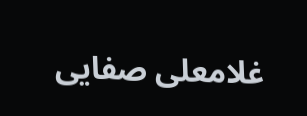غلامعلى صفايى